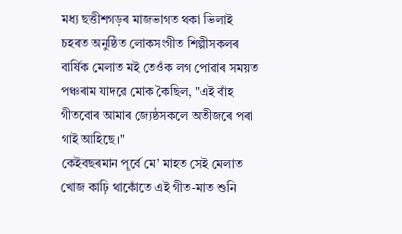মধ্য ছত্তীশগড়ৰ মাজভাগত থকা ভিলাই চহৰত অনুষ্ঠিত লোকসংগীত শিল্পীসকলৰ বাৰ্ষিক মেলাত মই তেওঁক লগ পোৱাৰ সময়ত পঞ্চৰাম যাদৱে মোক কৈছিল, "এই বাঁহ গীতবোৰ আমাৰ জ্যেষ্ঠসকলে অতীজৰে পৰা গাই আহিছে।"
কেইবছৰমান পূৰ্বে মে’ মাহত সেই মেলাত খোজ কাঢ়ি থাকোঁতে এই গীত-মাত শুনি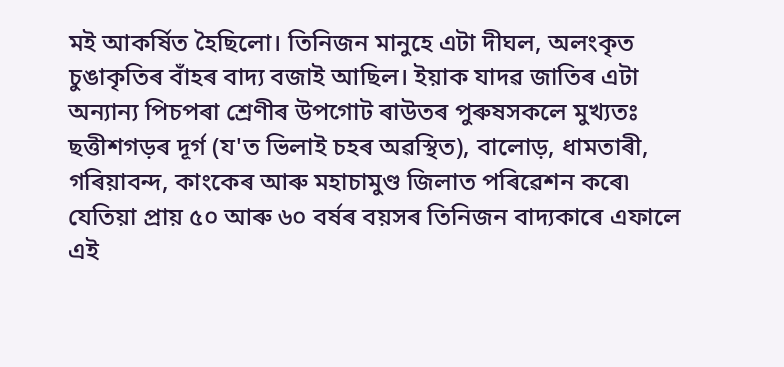মই আকৰ্ষিত হৈছিলো। তিনিজন মানুহে এটা দীঘল, অলংকৃত চুঙাকৃতিৰ বাঁহৰ বাদ্য বজাই আছিল। ইয়াক যাদৱ জাতিৰ এটা অন্যান্য পিচপৰা শ্ৰেণীৰ উপগোট ৰাউতৰ পুৰুষসকলে মুখ্যতঃ ছত্তীশগড়ৰ দূৰ্গ (য'ত ভিলাই চহৰ অৱস্থিত), বালোড়, ধামতাৰী, গৰিয়াবন্দ, কাংকেৰ আৰু মহাচামুণ্ড জিলাত পৰিৱেশন কৰে৷
যেতিয়া প্ৰায় ৫০ আৰু ৬০ বৰ্ষৰ বয়সৰ তিনিজন বাদ্যকাৰে এফালে এই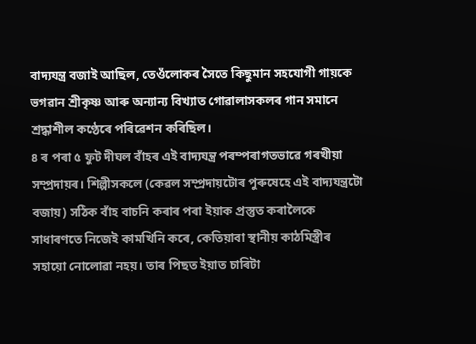বাদ্যযন্ত্ৰ বজাই আছিল, তেওঁলোকৰ সৈতে কিছুমান সহযোগী গায়কে ভগৱান শ্ৰীকৃষ্ণ আৰু অন্যান্য বিখ্যাত গোৱালাসকলৰ গান সমানে শ্ৰদ্ধাশীল কণ্ঠেৰে পৰিৱেশন কৰিছিল।
৪ ৰ পৰা ৫ ফুট দীঘল বাঁহৰ এই বাদ্যযন্ত্ৰ পৰম্পৰাগতভাৱে গৰখীয়া সম্প্ৰদায়ৰ। শিল্পীসকলে (কেৱল সম্প্ৰদায়টোৰ পুৰুষেহে এই বাদ্যযন্ত্ৰটো বজায়) সঠিক বাঁহ বাচনি কৰাৰ পৰা ইয়াক প্ৰস্তুত কৰালৈকে সাধাৰণতে নিজেই কামখিনি কৰে, কেতিয়াবা স্থানীয় কাঠমিস্ত্ৰীৰ সহায়ো নোলোৱা নহয়। তাৰ পিছত ইয়াত চাৰিটা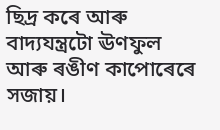ছিদ্ৰ কৰে আৰু বাদ্যযন্ত্ৰটো ঊণফুল আৰু ৰঙীণ কাপোৰেৰে সজায়।